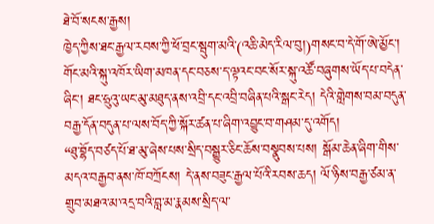ཐེ་བོ་སངས་རྒྱས།
ཁྱེད་ཀྱིས་ཐང་རྒྱལ་རབས་ཀྱི་ཕོ་བྲང་སྦུག་མའི་(འཆི་མེད་རིལ་བུ།)གསང་བ་དེ་གོ་ཨེ་མྱོང་། གོང་མའི་སྐུ་འཁོར་ཡིག་མཁན་དང་བཅས་ད་ལྟའང་བང་སོར་སྐུ་འཚོ་བཞུགས་ཡོད་པ་བདེན་ཞིང་། ཐང་ཧྲུའུ་ཡང་མུ་མཐུད་ནས་འབྲི་དང་འབྲི་བཞིན་པའི་སྒང་རེད། དེའི་གླེགས་བམ་བདུན་བརྒྱ་དོན་བདུན་པ་ལས་བོད་ཀྱི་སྐོར་ཚན་པ་ཞིག་འབྱུང་བ་གཤམ་དུ་འགོད།
“ཐུ་བྷོད་བཙད་པོ་ཐ་མུ་ཞེས་པས་སྲིད་བསྒྱུར་ཅིང་ཆོས་བསྣུབས་པས། སྒོམ་ཆེན་ཞིག་གིས་མདའ་བརྒྱབ་ནས་ཁོ་བཀྲོངས། དེ་ནས་བཟུང་རྒྱལ་པོའི་རབས་ཆད། ལོ་ཉིས་བརྒྱ་ཙམ་ན་གྲུབ་མཐའ་མ་འདྲ་བའི་བླ་མ་རྣམས་སྲིད་ལ་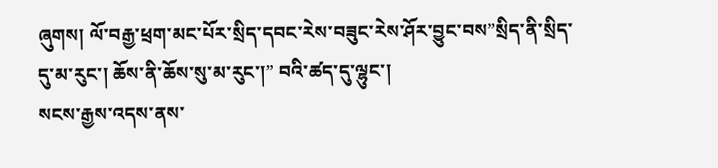ཞུགས། ལོ་བརྒྱ་ཕྲག་མང་པོར་སྲིད་དབང་རེས་བཟུང་རེས་ཤོར་བྱུང་བས”སྲིད་ནི་སྲིད་དུ་མ་རུང་། ཆོས་ནི་ཆོས་སུ་མ་རུང་།” བའི་ཚད་དུ་ལྷུང་།
སངས་རྒྱས་འདས་ནས་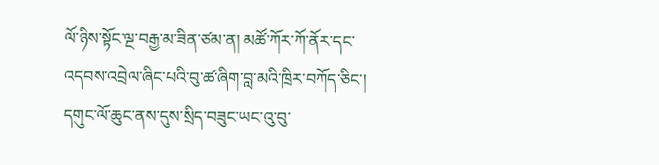ལོ་ཉིས་སྟོང་ལྔ་བརྒྱ་མ་ཟིན་ཙམ་ན། མཚོ་ཀོར་ཀོ་ནོར་དང་འདབས་འབྲེལ་ཞིང་པའི་བུ་ཚ་ཞིག་བླ་མའི་ཁྲིར་བཀོད་ཅིང་། དགུང་ལོ་ཆུང་ནས་དུས་སྲིད་བཟུང་ཡང་འུ་བུ་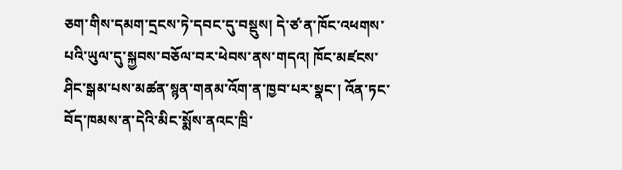ཅག་གིས་དམག་དྲངས་ཏེ་དབང་དུ་བསྡུས། དེ་ཙ་ན་ཁོང་འཕགས་པའི་ཡུལ་དུ་སྐྱབས་བཅོལ་བར་ཕེབས་ནས་གདའ། ཁོང་མཛངས་ཤིང་སྒམ་པས་མཚན་སྙན་གནམ་འོག་ན་ཁྱབ་པར་སྣང་། འོན་ཏང་བོད་ཁམས་ན་དེའི་མིང་སྨོས་ནའང་ཁྲི་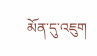མོན་དུ་འཇུག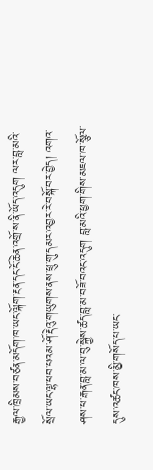རྒྱལ་ཁྲིམས་བཙན་མདོག་ཁ་ཡང་ལྐོག་རྔན་དང་ངོ་ཆེན་འགྲོ་ས་ནི་ཡོད་འདུག ལར་བླ་མའི་སྲོལ་ཡང་ལྷ་ཕབ་པའམ་ཤོ་རྡེའུ་གཡུགས་ནས་ཕྲུ་གུ་དམར་འབྱར་རེ་བསྐོ་བར་བྱེད། འགའ་ཤས་ཕ་རྒན་བླ་མ་ལ་བུ་སྐྱེས་ཚད་བླ་མ་བཟོ་བའང་འདུག བླ་མའི་ཕྱག་གིས་མཇལ་ཁ་སྩོལ་དུས་འཚང་ཁས་མྱི་གསོད་པ་ཡང་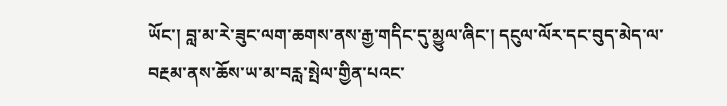ཡོང་། བླ་མ་རེ་ཟུང་ལག་ཆགས་ནས་རྒྱ་གདིང་དུ་མྱུལ་ཞིང་། དངུལ་ལོར་དང་བུད་མེད་ལ་བརྔམ་ནས་ཆོས་ཡ་མ་བརླ་སྤེལ་གྱིན་པའང་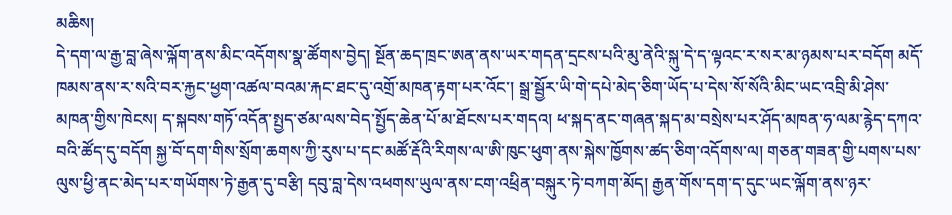མཆིས།
དེ་དག་ལ་རྒྱ་བླ་ཞེས་ལྐོག་ནས་མིང་འདོགས་སྣ་ཚོགས་བྱེད། སྔོན་ཆད་ཁྲང་ཨན་ནས་ཡར་གདན་དྲངས་པའི་མུ་ནེའི་སྐུ་དེ་ད་ལྟའང་ར་སར་མ་ཉམས་པར་བདོག མདོ་ཁམས་ནས་ར་སའི་བར་རྐྱང་ཕྱག་འཚལ་བའམ་རྐང་ཐང་དུ་འགྲོ་མཁན་རྟག་པར་འོང་། སྒྲ་སྦྱོར་ཡི་གེ་དཔེ་མེད་ཅིག་ཡོད་པ་དེས་སོ་སོའི་མིང་ཡང་འབྲི་མི་ཤེས་མཁན་གྱིས་ཁེངས། ད་སྐབས་གཏོ་འདོན་སྤྱད་ཙམ་ལས་བེད་སྤྱོད་ཆེན་པོ་མ་ཐོངས་པར་གདའ། ཕ་སྐད་ནང་གཞན་སྐད་མ་བསྲེས་པར་ཤོད་མཁན་ཧ་ལམ་རྙེད་དཀའ་བའི་ཚོད་དུ་བདོག སྐྱ་བོ་དག་གིས་སྲོག་ཆགས་ཀྱི་རུས་པ་དང་མཚོ་རྡོའི་རིགས་ལ་ཨི་ཁུང་ཕུག་ནས་སྐེས་ཁྱོགས་ཚད་ཅིག་འདོགས་ལ། གཅན་གཟན་གྱི་པགས་པས་ལུས་ཕྱི་ནང་མེད་པར་གཡོགས་ཏེ་རྒྱན་དུ་བརྩི། དབུ་བླ་དེས་འཕགས་ཡུལ་ནས་ངག་འཕྲིན་བསྐུར་ཏེ་བཀག་མོད། རྒྱན་གོས་དག་ད་དུང་ཡང་ལྐོག་ནས་ཉར་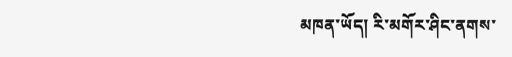མཁན་ཡོད། རི་མགོར་ཤིང་ནགས་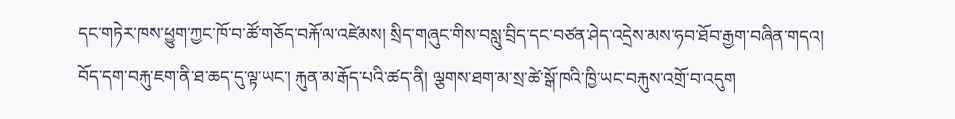དང་གཏེར་ཁས་ཕྱུག་ཀྱང་ཁོ་བ་ཚོ་གཅོད་བརྐོ་ལ་འཛེམས། སྲིད་གཞུང་གིས་བསླུ་བྲིད་དང་བཙན་ཤེད་འདྲེས་མས་ཧབ་ཐོབ་རྒྱག་བཞིན་གདའ།
བོད་དག་བརྐུ་ཇག་ནི་ཐ་ཆད་དུ་ལྟ་ཡང་། རྐུན་མ་རྒོད་པའི་ཚད་ནི། ལྕགས་ཐག་མ་སྲ་ཚེ་སྒོ་ཁའི་ཁྱི་ཡང་བརྐུས་འགྲོ་བ་འདུག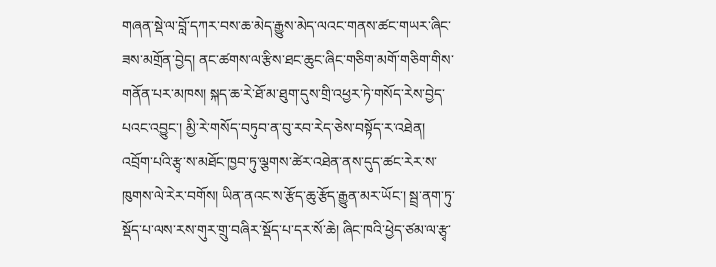གཞན་སྡེ་ལ་བློ་དཀར་བས་ཆ་མེད་རྒྱུས་མེད་ལའང་གནས་ཚང་གཡར་ཞིང་ཟས་མགྲོན་བྱེད། ནང་ཚགས་ལ་རྩིས་ཐང་ཆུང་ཞིང་གཅིག་མགོ་གཅིག་གིས་གནོན་པར་མཁས། སྐད་ཆ་རེ་ཐོ་མ་ཐུག་དུས་གྲི་འཕྱར་ཏེ་གསོད་རེས་བྱེད་པའང་འབྱུང་། མྱི་རེ་གསོད་བཏུབ་ན་བུ་རབ་རེད་ཅེས་བསྟོད་ར་འཐེན། འབྲོག་པའི་རྩྭ་ས་མཐོང་ཁྱབ་ཏུ་ལྕགས་ཚེར་འཐེན་ནས་དུད་ཚང་རེར་ས་ཁུགས་ལེ་རེར་བགོས། ཡིན་ནའང་ས་རྩོད་ཆུ་རྩོད་རྒྱུན་མར་ཡོང་། སྦྲ་ནག་ཏུ་སྡོད་པ་ལས་རས་གུར་གྲུ་བཞིར་སྡོད་པ་དར་སོ་ཆེ། ཞིང་ཁའི་ཕྱེད་ཙམ་ལ་རྩྭ་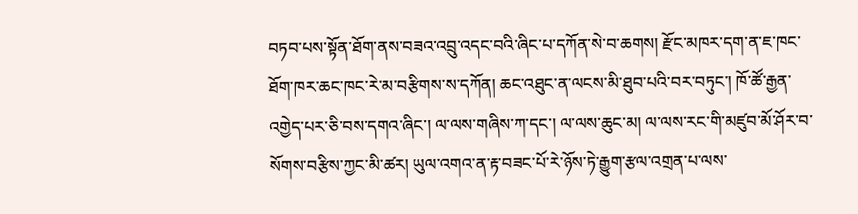བཏབ་པས་སྟོན་ཐོག་ནས་བཟའ་འབྲུ་འདང་བའི་ཞིང་པ་དཀོན་སེ་བ་ཆགས། རྫོང་མཁར་དག་ན་ཇ་ཁང་ཐོག་ཁར་ཆང་ཁང་རེ་མ་བརྩིགས་ས་དཀོན། ཆང་འཐུང་ན་ལངས་མི་ཐུབ་པའི་བར་བཏུང་། ཁོ་ཚོ་རྒྱན་འགྱེད་པར་ཅི་བས་དགའ་ཞིང་། ལ་ལས་གཞིས་ཀ་དང་། ལ་ལས་ཆུང་མ། ལ་ལས་རང་གི་མཛུབ་མོ་ཤོར་བ་སོགས་བརྩིས་ཀྱང་མི་ཚར། ཡུལ་འགའ་ན་རྟ་བཟང་པོ་རེ་ཉོས་ཏེ་རྒྱུག་རྩལ་འགྲན་པ་ལས་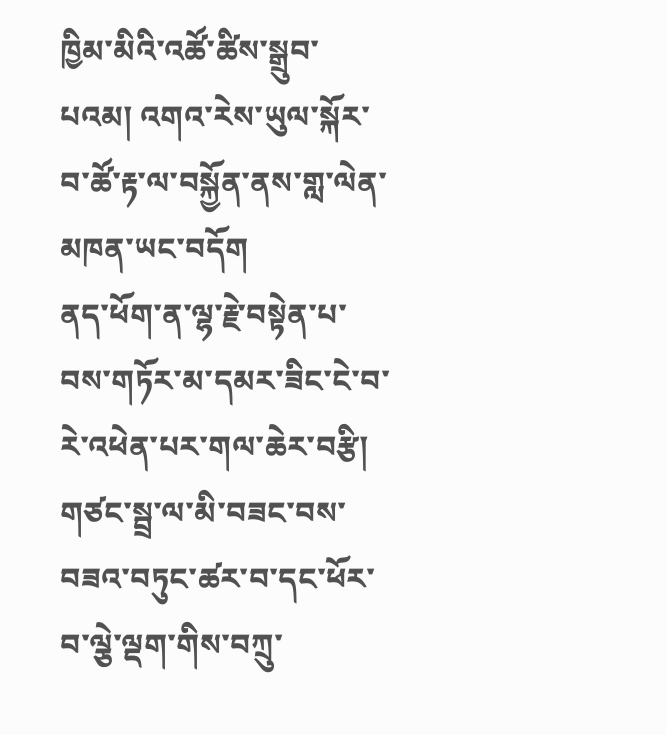ཁྱིམ་མིའི་འཚོ་ཚིས་སྒྲུབ་པའམ། འགའ་རེས་ཡུལ་སྐོར་བ་ཚོ་རྟ་ལ་བསྐྱོན་ནས་གླ་ལེན་མཁན་ཡང་བདོག
ནད་ཕོག་ན་ལྷ་རྗེ་བསྟེན་པ་བས་གཏོར་མ་དམར་ཟིང་ངེ་བ་རེ་འཕེན་པར་གལ་ཆེར་བརྩི། གཙང་སྦྲ་ལ་མི་བཟང་བས་བཟའ་བཏུང་ཚར་བ་དང་ཕོར་བ་ལྕེ་ལྡག་གིས་བཀྲུ་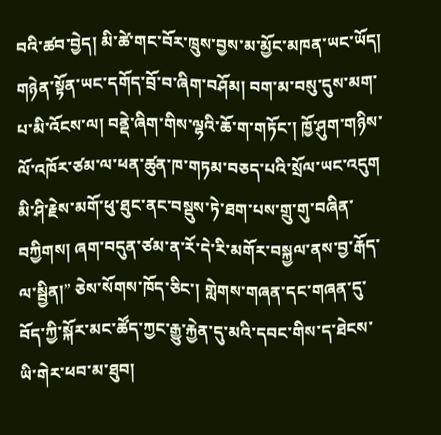བའི་ཚབ་བྱེད། མི་ཚེ་གང་བོར་ཁྲུས་བྱས་མ་མྱོང་མཁན་ཡང་ཡོད། གཉེན་སྟོན་ཡང་དགོད་བྲོ་བ་ཞིག་བཤོམ། བག་མ་བསུ་དུས་མག་པ་མི་འོངས་ལ། བནྡེ་ཞིག་གིས་ལྷའི་ཆོ་ག་གཏོང་། ཁྱོ་ཤུག་གཉིས་ལོ་འཁོར་ཙམ་ལ་ཕན་ཚུན་ཁ་གཏམ་བཅད་པའི་སྲོལ་ཡང་འདུག མི་ཤི་རྗེས་མགོ་ཕུ་ཐུང་ནང་བསྡུས་ཏེ་ཐག་པས་གྲུ་གུ་བཞིན་བཀྱིགས། ཞག་བདུན་ཙམ་ན་རོ་དེ་རི་མགོར་བསྐྱལ་ནས་བྱ་རྒོད་ལ་སྦྱིན།” ཅེས་སོགས་ཁོད་ཅིང་། གླེགས་གཞན་དང་གཞན་དུ་བོད་ཀྱི་སྐོར་མང་ཚོད་ཀྱང་རྒྱུ་རྐྱེན་དུ་མའི་དབང་གིས་ད་ཐེངས་ཡི་གེར་ཕབ་མ་ཐུབ།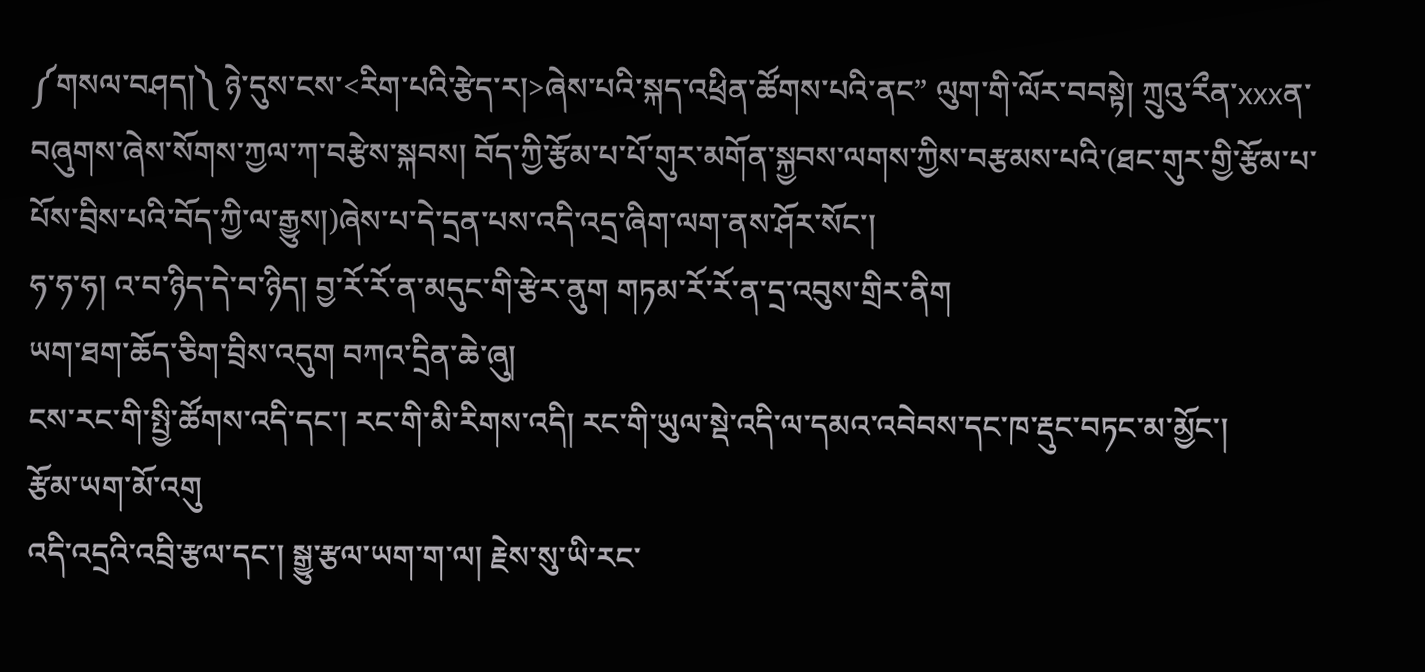༼གསལ་བཤད།༽ ཉེ་དུས་ངས་<རིག་པའི་རྩེད་ར།>ཞེས་པའི་སྐད་འཕྲིན་ཚོགས་པའི་ནང” ལུག་གི་ལོར་བབསྟེ། ཀྲུའུ་རྀན་xxxན་བཞུགས་ཞེས་སོགས་ཀྱལ་ཀ་བརྩེས་སྐབས། བོད་ཀྱི་རྩོམ་པ་པོ་གུར་མགོན་སྐྱབས་ལགས་ཀྱིས་བརྩམས་པའི་(ཐང་གུར་གྱི་རྩོམ་པ་པོས་བྲིས་པའི་བོད་ཀྱི་ལ་རྒྱུས།)ཞེས་པ་དེ་དྲན་པས་འདི་འདྲ་ཞིག་ལག་ནས་ཤོར་སོང་།
ཧ་ཧ་ཧ། འ་བ་ཉིད་དེ་བ་ཉིད། བྱ་རོ་རོ་ན་མདུང་གི་རྩེར་ནུག གཏམ་རོ་རོ་ན་དྲ་འབུས་གྲིར་ནིག
ཡག་ཐག་ཆོད་ཅིག་བྲིས་འདུག བཀའ་དྲིན་ཆེ་ཞུ།
ངས་རང་གི་སྤྱི་ཚོགས་འདི་དང་། རང་གི་མི་རིགས་འདི། རང་གི་ཡུལ་སྡེ་འདི་ལ་དམའ་འབེབས་དང་ཁ་རྡུང་བཏང་མ་མྱོང་།
རྩོམ་ཡག་མོ་འགུ
འདི་འདྲའི་འབྲི་རྩལ་དང་། སྒྱུ་རྩལ་ཡག་ག་ལ། རྗེས་སུ་ཡི་རང་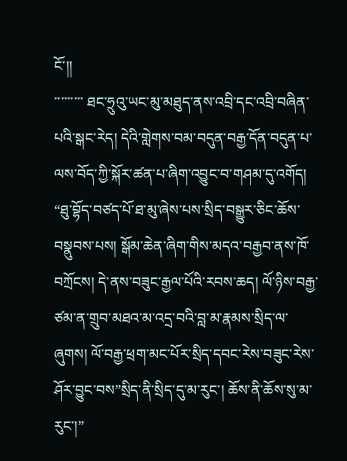ངོ་།།
་་་་་་་་་ ཐང་ཧྲུའུ་ཡང་མུ་མཐུད་ནས་འབྲི་དང་འབྲི་བཞིན་པའི་སྒང་རེད། དེའི་གླེགས་བམ་བདུན་བརྒྱ་དོན་བདུན་པ་ལས་བོད་ཀྱི་སྐོར་ཚན་པ་ཞིག་འབྱུང་བ་གཤམ་དུ་འགོད།
“ཐུ་བྷོད་བཙད་པོ་ཐ་མུ་ཞེས་པས་སྲིད་བསྒྱུར་ཅིང་ཆོས་བསྣུབས་པས། སྒོམ་ཆེན་ཞིག་གིས་མདའ་བརྒྱབ་ནས་ཁོ་བཀྲོངས། དེ་ནས་བཟུང་རྒྱལ་པོའི་རབས་ཆད། ལོ་ཉིས་བརྒྱ་ཙམ་ན་གྲུབ་མཐའ་མ་འདྲ་བའི་བླ་མ་རྣམས་སྲིད་ལ་ཞུགས། ལོ་བརྒྱ་ཕྲག་མང་པོར་སྲིད་དབང་རེས་བཟུང་རེས་ཤོར་བྱུང་བས”སྲིད་ནི་སྲིད་དུ་མ་རུང་། ཆོས་ནི་ཆོས་སུ་མ་རུང་།”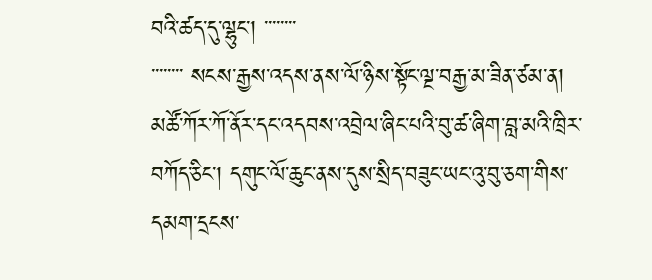བའི་ཚད་དུ་ལྷུང་། ་་་་་་་་
་་་་་་་་ སངས་རྒྱས་འདས་ནས་ལོ་ཉིས་སྟོང་ལྔ་བརྒྱ་མ་ཟིན་ཙམ་ན། མཚོ་ཀོར་ཀོ་ནོར་དང་འདབས་འབྲེལ་ཞིང་པའི་བུ་ཚ་ཞིག་བླ་མའི་ཁྲིར་བཀོད་ཅིང་། དགུང་ལོ་ཆུང་ནས་དུས་སྲིད་བཟུང་ཡང་འུ་བུ་ཅག་གིས་དམག་དྲངས་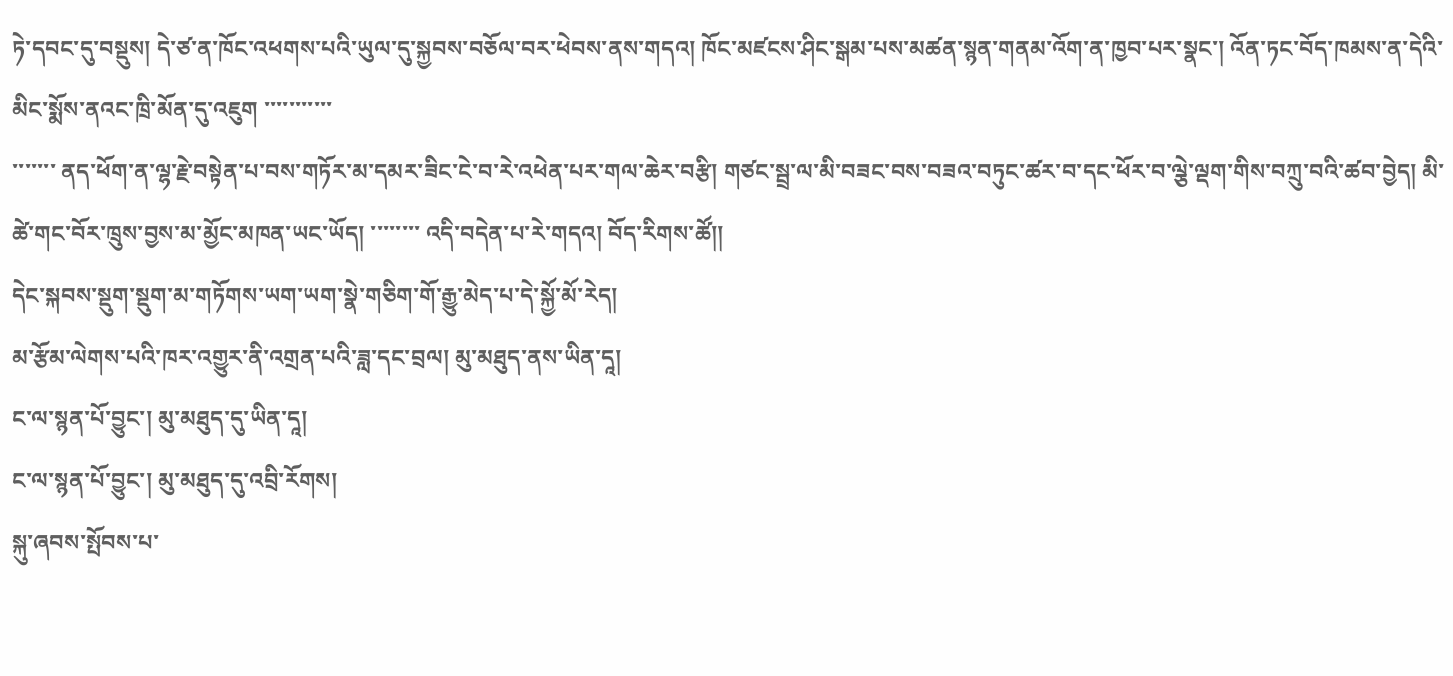ཏེ་དབང་དུ་བསྡུས། དེ་ཙ་ན་ཁོང་འཕགས་པའི་ཡུལ་དུ་སྐྱབས་བཅོལ་བར་ཕེབས་ནས་གདའ། ཁོང་མཛངས་ཤིང་སྒམ་པས་མཚན་སྙན་གནམ་འོག་ན་ཁྱབ་པར་སྣང་། འོན་ཏང་བོད་ཁམས་ན་དེའི་མིང་སྨོས་ནའང་ཁྲི་མོན་དུ་འཇུག ་་་་་་་་་་་
་་་་་་་ ནད་ཕོག་ན་ལྷ་རྗེ་བསྟེན་པ་བས་གཏོར་མ་དམར་ཟིང་ངེ་བ་རེ་འཕེན་པར་གལ་ཆེར་བརྩི། གཙང་སྦྲ་ལ་མི་བཟང་བས་བཟའ་བཏུང་ཚར་བ་དང་ཕོར་བ་ལྕེ་ལྡག་གིས་བཀྲུ་བའི་ཚབ་བྱེད། མི་ཚེ་གང་བོར་ཁྲུས་བྱས་མ་མྱོང་མཁན་ཡང་ཡོད། ་་་་་་་་ འདི་བདེན་པ་རེ་གདའ། བོད་རིགས་ཚོ།།
དེང་སྐབས་སྡུག་སྡུག་མ་གཏོགས་ཡག་ཡག་སྣེ་གཅིག་གོ་རྒྱུ་མེད་པ་དེ་སྐྱོ་མོ་རེད།
མ་རྩོམ་ལེགས་པའི་ཁར་འགྱུར་ནི་འགྲན་པའི་ཟླ་དང་བྲལ། མུ་མཐུད་ནས་ཡིན་དཱ།
ང་ལ་སྙན་པོ་བྱུང་། མུ་མཐུད་དུ་ཡིན་དཱ།
ང་ལ་སྙན་པོ་བྱུང་། མུ་མཐུད་དུ་འབྲི་རོགས།
སྐུ་ཞབས་སྤོབས་པ་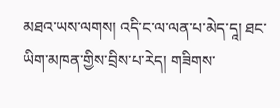མཐའ་ཡས་ལགས། འདི་ང་ལ་ལན་པ་མེད་དཱ། ཐང་ཡིག་མཁན་གྱིས་བྲིས་པ་རེད། གཟིགས་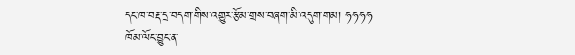དང་ཁ་བརྡ་དྲ་བདག་གིས་འགྱུར་རྩོམ་གྲས་བཞག་མི་འདུག་གམ། ཧཧཧཧ
ཁོམ་ལོང་བྱུང་ན་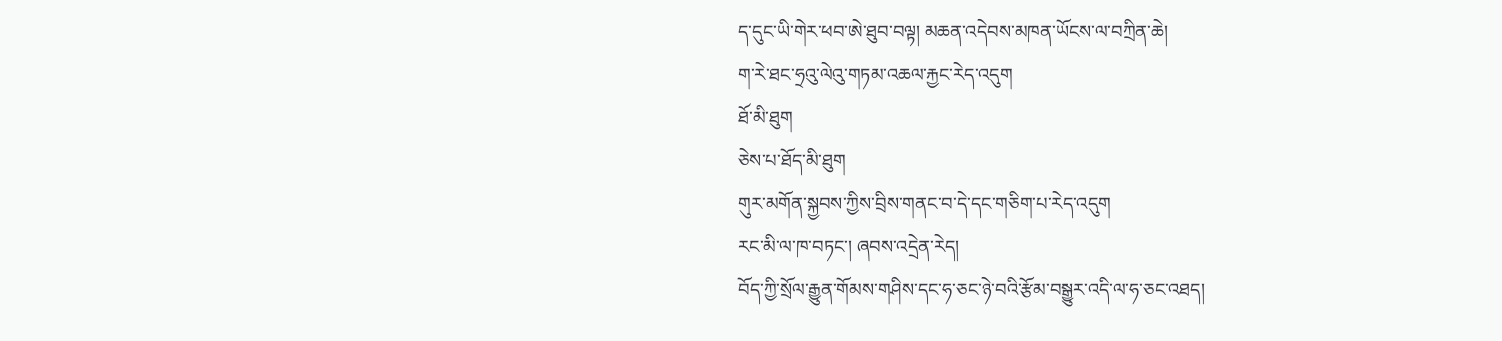ད་དུང་ཡི་གེར་ཕབ་ཨེ་ཐུབ་བལྟ། མཆན་འདེབས་མཁན་ཡོངས་ལ་བཀྲིན་ཆེ།
ག་རེ་ཐང་ཧྲའུ་ལེའུ་གཏམ་འཆལ་རྐྱང་རེད་འདུག
ཐོ་མི་ཐུག
ཅེས་པ་ཐོད་མི་ཐུག
གུར་མགོན་སྐྱབས་ཀྱིས་བྲིས་གནང་བ་དེ་དང་གཅིག་པ་རེད་འདུག
རང་མི་ལ་ཁ་བཏང་། ཞབས་འདྲེན་རེད།
བོད་ཀྱི་སྲོལ་རྒྱུན་གོམས་གཤིས་དང་ཧ་ཅང་ཉེ་བའི་རྩོམ་བསྒྱུར་འདི་ལ་ཧ་ཅང་འཐད།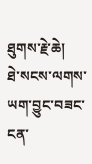ཐུགས་རྗེ་ཆེ།
ཐེ་སངས་ལགས་ཡག་བྱུང་བཟང་ངན་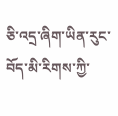ཅི་འདྲ་ཞིག་ཡིན་རུང་བོད་མི་རིགས་ཀྱི་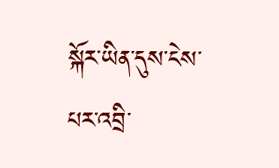སྐོར་ཡིན་དུས་ངེས་པར་འབྲི་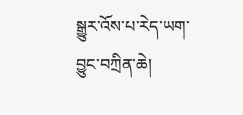སྒྱུར་འོས་པ་རེད་ཡག་བྱུང་བཀྲིན་ཆེ།